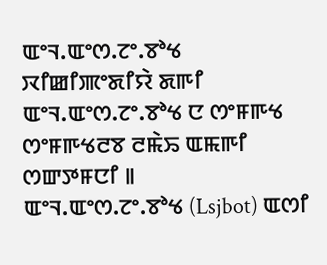ꯑꯦꯜ.ꯑꯦꯁ.ꯖꯦ.ꯕꯣꯠ
ꯋꯤꯀꯤꯄꯦꯗꯤꯌꯥ ꯗꯒꯤ
ꯑꯦꯜ.ꯑꯦꯁ.ꯖꯦ.ꯕꯣꯠ ꯅ ꯁꯦꯝꯒꯠ ꯁꯦꯝꯒꯠꯂꯕ ꯂꯃꯥꯢ ꯑꯃꯒꯤ ꯁꯛꯇꯝꯅꯤ ꯫
ꯑꯦꯜ.ꯑꯦꯁ.ꯖꯦ.ꯕꯣꯠ (Lsjbot) ꯑꯁꯤ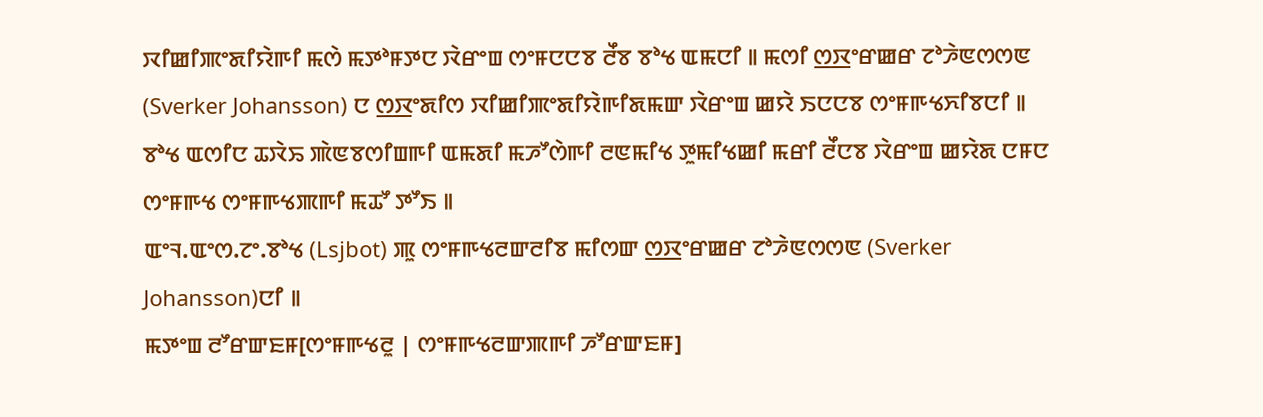ꯋꯤꯀꯤꯄꯦꯗꯤꯌꯥꯒꯤ ꯃꯁꯥ ꯃꯇꯣꯝꯇꯅ ꯋꯥꯔꯦꯡ ꯁꯦꯝꯅꯅꯕ ꯂꯩꯕ ꯕꯣꯠ ꯑꯃꯅꯤ ꯫ ꯃꯁꯤ ꯁ꯭ꯋꯦꯔꯀꯔ ꯖꯣꯍꯥꯟꯁꯁꯟ (Sverker Johansson) ꯅ ꯁ꯭ꯋꯦꯗꯤꯁ ꯋꯤꯀꯤꯄꯦꯗꯤꯌꯥꯒꯤꯗꯃꯛ ꯋꯥꯔꯦꯡ ꯀꯌꯥ ꯏꯅꯅꯕ ꯁꯦꯝꯒꯠꯈꯤꯕꯅꯤ ꯫ ꯕꯣꯠ ꯑꯁꯤꯅ ꯊꯋꯥꯢ ꯄꯥꯟꯕꯁꯤꯡꯒꯤ ꯑꯃꯗꯤ ꯃꯍꯧꯁꯥꯒꯤ ꯂꯟꯃꯤꯠ ꯇꯨꯃꯤꯠꯀꯤ ꯃꯔꯤ ꯂꯩꯅꯕ ꯋꯥꯔꯦꯡ ꯀꯌꯥꯗ ꯅꯝꯅ ꯁꯦꯝꯒꯠ ꯁꯦꯝꯒꯠꯄꯒꯤ ꯃꯊꯧ ꯇꯧꯏ ꯫
ꯑꯦꯜ.ꯑꯦꯁ.ꯖꯦ.ꯕꯣꯠ (Lsjbot) ꯄꯨ ꯁꯦꯝꯒꯠꯂꯛꯂꯤꯕ ꯃꯤꯁꯛ ꯁ꯭ꯋꯦꯔꯀꯔ ꯖꯣꯍꯥꯟꯁꯁꯟ (Sverker Johansson)ꯅꯤ ꯫
ꯃꯇꯦꯡ ꯂꯧꯔꯛꯐꯝ[ꯁꯦꯝꯒꯠꯂꯨ | ꯁꯦꯝꯒꯠꯂꯛꯄꯒꯤ ꯍꯧꯔꯛꯐꯝ]